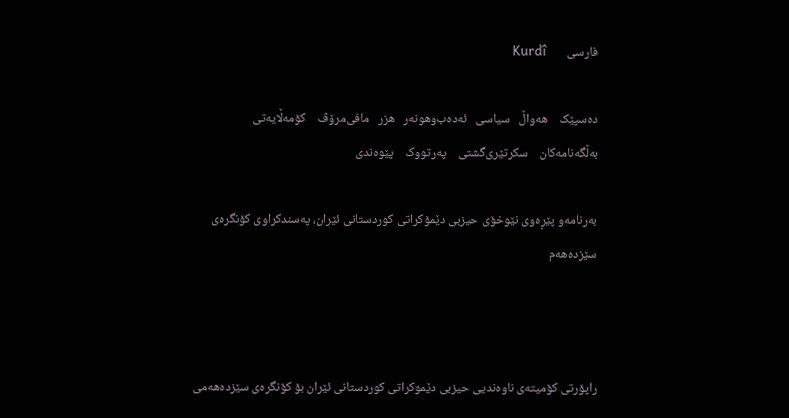فارسی       Kurdî

ده‌سپێک    هه‌واڵ   سیاسی   ئه‌ده‌ب‌وهونه‌ر   هزر   مافی‌مرۆڤ    کۆمه‌ڵایه‌تی   به‌ڵگه‌نامه‌کان    سکرتێری‌گشتی    په‌رتووک    پێوه‌ندی

به‌رنامه‌‌و پێڕه‌وی‌ نێوخۆی‌ حیزبی‌ دێمۆكراتی‌ كوردستانی‌ ئێران، په‌سندكراوی‌ كۆنگره‌ی‌ سێزده‌هه‌م



راپۆرتی‌ كۆمیته‌ی‌ ناوه‌ندیی‌ حیزبی‌ دێموكراتی‌ كوردستانی‌ ئێران بۆ كۆنگره‌ی‌ سێزده‌هه‌می‌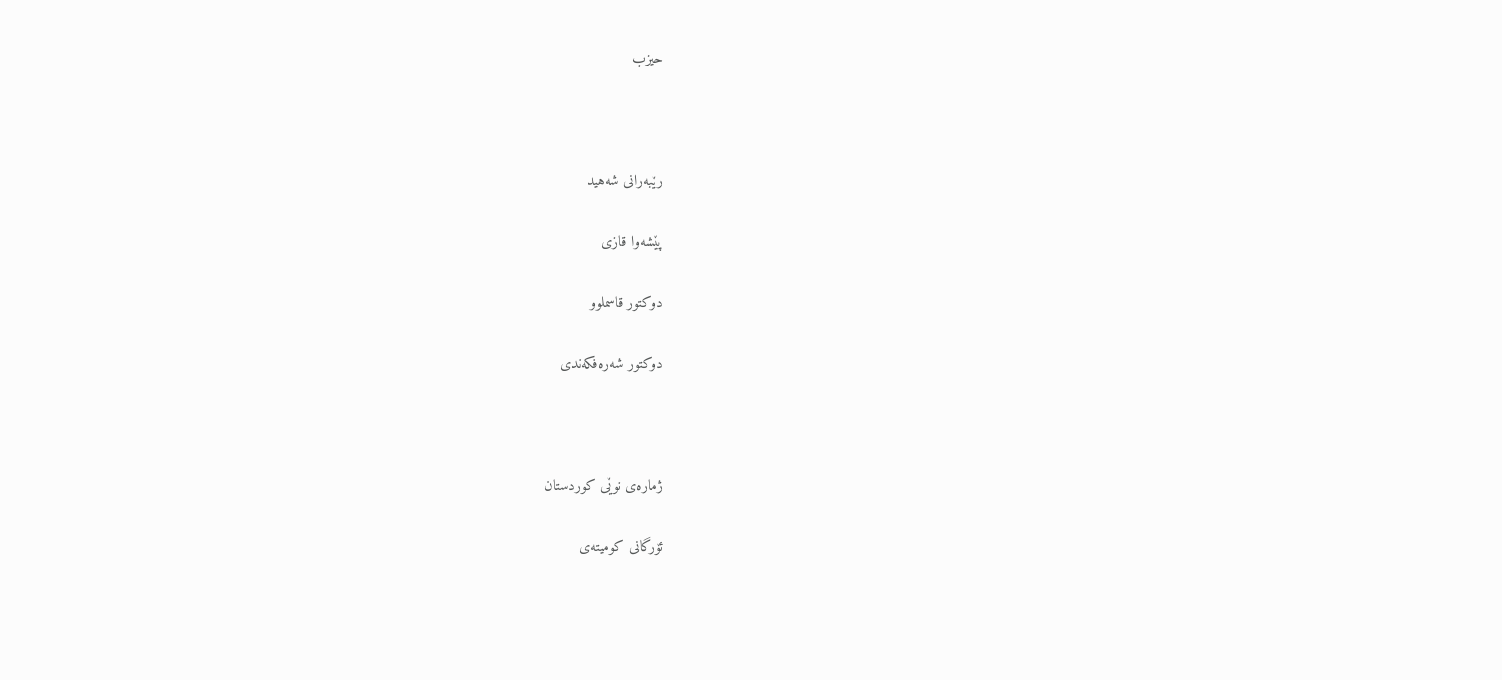حیزب



رێبه‌رانی شه‌هید

پێشه‌وا قازی‌

دوكتور قاسملوو

دوكتور شه‌ره‌فکه‌ندی



ژماره‌ی نوێی كوردستان

ئۆرگانی كومیته‌ی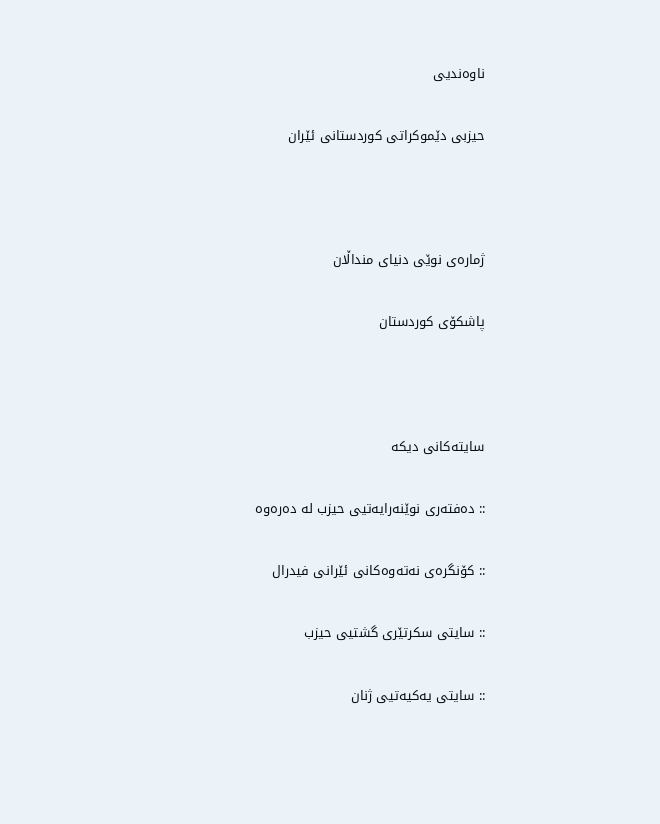ناوه‌ندیی

حیزبی دێموكراتی كوردستانی ئێران



ژماره‌ی نوێی دنیای منداڵان

پاشكۆی كوردستان



سایته‌کانی دیکه

:: ده‌فته‌ری نوێنه‌رایه‌تیی حیزب له ده‌ره‌وه

:: كۆنگره‌ی‌ نه‌ته‌وه‌كانی‌ ئێرانی‌ فیدرال

:: سایتی سکرتێری گشتیی حیزب

:: سایتی یه‌كیه‌تیی ژنان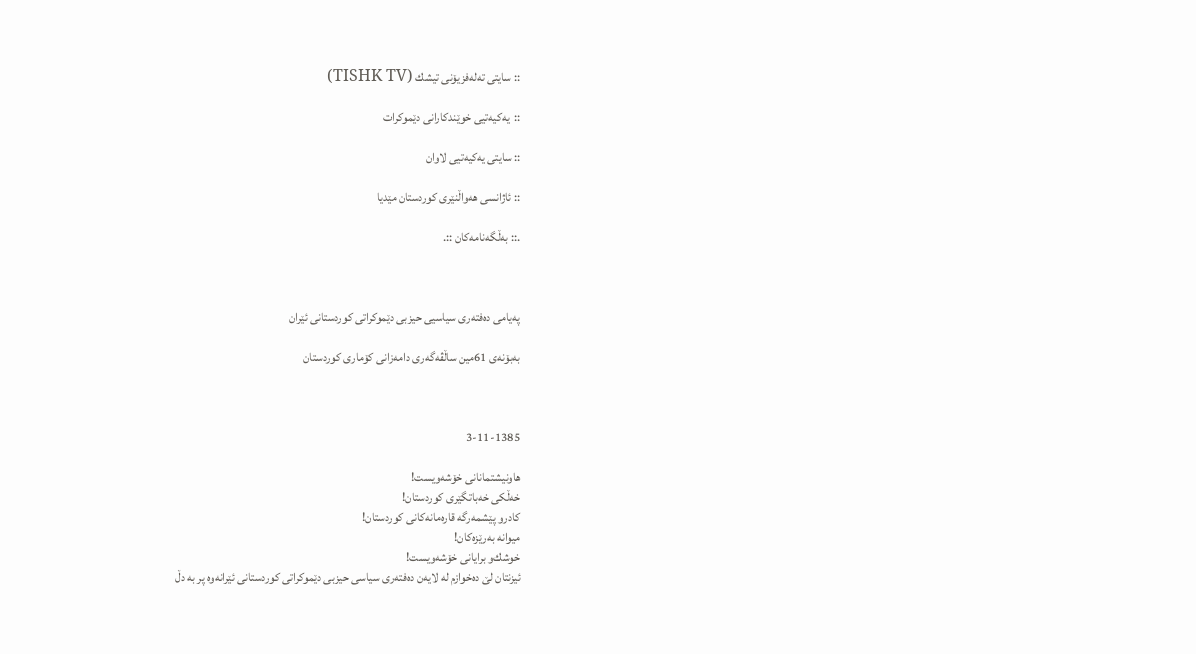:: سایتی ته‌له‌فزیۆنی‌ تیشك (TISHK TV)

::  یه‌كیه‌تیی‌ خوێندكارانی‌ دێموكرات

:: سایتی یه‌کیه‌تیی لاوان

:: ئاژانسی هه‌واڵنێری كوردستان مێدیا

.:: به‌ڵگه‌نامه‌کان ::.



په‌یامی‌ ده‌فته‌ری‌ سیاسیی‌ حیزبی‌ دێموكراتی‌ كوردستانی‌ ئێران

به‌بۆنه‌ی‌ 61مین ساڵڤه‌گه‌ری‌ دامه‌زانی‌ كۆماری‌ كوردستان



3-11-1385

هاونیشتمانانی‌ خۆشه‌ویست!
خه‌ڵكی‌ خه‌باتگێری‌ كوردستان!
كادرو پێشمه‌رگه‌ قاره‌مانه‌كانی‌ كوردستان!
میوانه‌ به‌رێزه‌كان!
خوشك‌و برایانی‌ خۆشه‌ویست!
ئیزنتان لێ‌ ده‌خوازم له‌ لایه‌ن ده‌فته‌ری‌ سیاسی‌ حیزبی‌ دێموكراتی‌ كوردستانی‌ ئێرانه‌وه‌ پر به‌ دڵ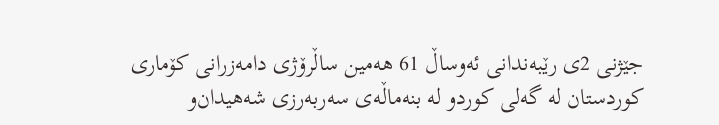جێژنی‌ 2ی‌ رێبه‌ندانی‌ ئه‌وساڵ 61 هه‌مین ساڵرۆژی‌ دامه‌زرانی‌ كۆماری‌ كوردستان له‌ گه‌لی‌ كورد‌و له‌ بنه‌ماڵه‌ی‌ سه‌ربه‌رزی‌ شه‌هیدان‌و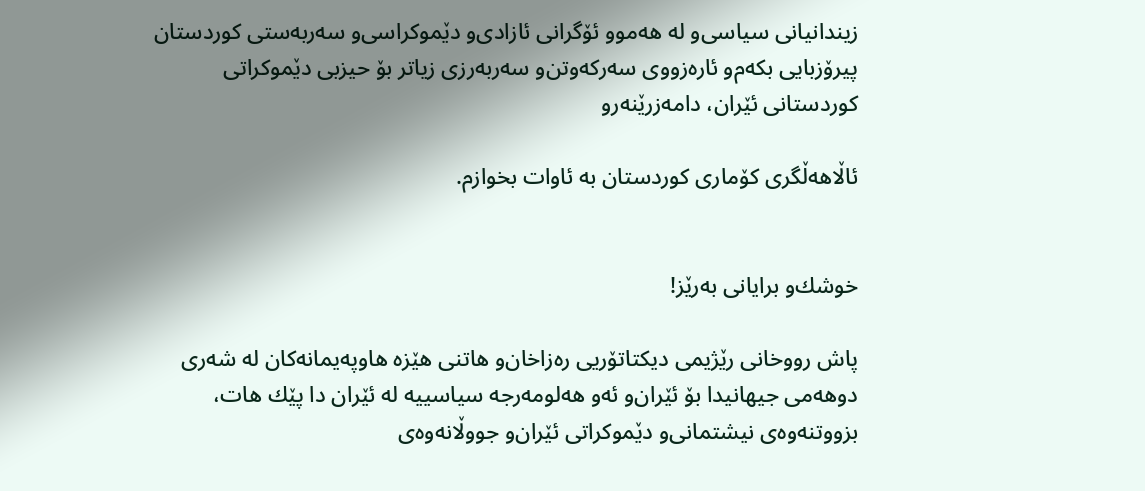زیندانیانی‌ سیاسی‌‌و له‌ هه‌موو ئۆگرانی‌ ئازادی‌‌و دێموكراسی‌‌و سه‌ربه‌ستی‌ كوردستان پیرۆزبایی‌ بكه‌م‌و ئاره‌زووی‌ سه‌ركه‌وتن‌و سه‌ربه‌رزی‌ زیاتر بۆ حیزبی‌ دێموكراتی‌ كوردستانی‌ ئێران، دامه‌زرێنه‌رو

ئاڵاهه‌ڵگری‌ كۆماری‌ كوردستان به‌ ئاوات بخوازم.


خوشك‌و برایانی‌ به‌رێز!

پاش رووخانی‌ رێژیمی‌ دیكتاتۆریی‌ ره‌زاخان‌و هاتنی‌ هێزه‌ هاوپه‌یمانه‌كان له‌ شه‌ری‌ دوهه‌می‌ جیهانیدا بۆ ئێران‌و ئه‌و هه‌لومه‌رجه‌ سیاسییه‌ له‌ ئێران دا پێك هات، بزووتنه‌وه‌ی‌ نیشتمانی‌‌و دێموكراتی‌ ئێران‌و جووڵانه‌وه‌ی‌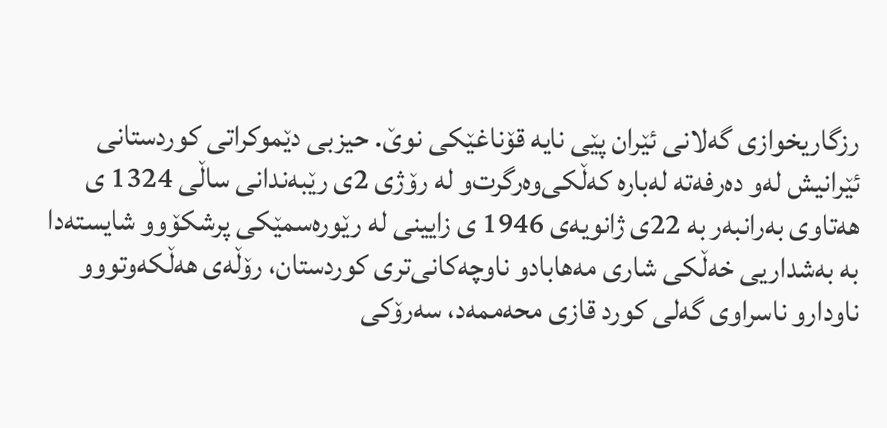رزگاریخوازی‌ گه‌لانی‌ ئێران پێی‌ نایه‌ قۆناغێكی‌ نوێ‌. حیزبی‌ دێموكراتی‌ كوردستانی‌ ئێرانیش له‌و ده‌رفه‌ته‌ له‌باره‌ كه‌ڵكی‌‌وه‌رگرت‌و له‌ رۆژی‌ 2ی‌ رێبه‌ندانی‌ ساڵی‌ 1324 ی‌ هه‌تاوی‌ به‌رانبه‌ر به‌ 22ی‌ ژانویه‌ی‌ 1946 ی‌ زایینی‌ له‌ رێوره‌سمێكی‌ پرشكۆو‌و شایسته‌دا به‌ به‌شداریی‌ خه‌ڵكی‌ شاری‌ مه‌هاباد‌و ناوچه‌كانی‌تری‌ كوردستان، رۆڵه‌ی‌ هه‌ڵكه‌وتوو‌و ناودارو ناسراوی‌ گه‌لی‌ كورد قازی‌ محه‌ممه‌د، سه‌رۆكی‌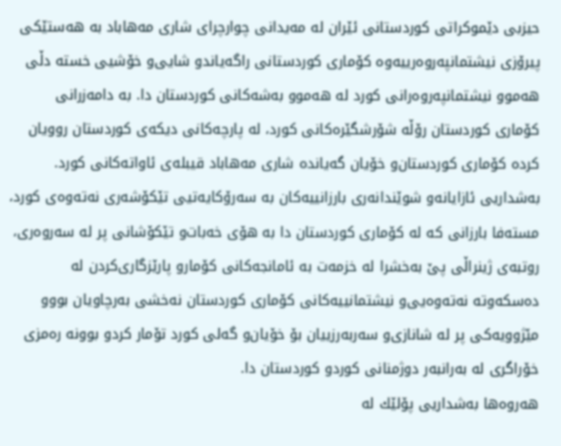حیزبی‌ دێموكراتی‌ كوردستانی‌ ئێران له‌ مه‌یدانی‌ چوارچرای‌ شاری‌ مه‌هاباد به‌ هه‌ستێكی‌ پیرۆزی‌ نیشتمانپه‌روه‌رییه‌وه‌ كۆماری‌ كوردستانی‌ راگه‌یاند‌و شایی‌‌و خۆشیی‌ خسته‌ دڵی‌ هه‌موو نیشتمانپه‌روه‌رانی‌ كورد له‌ هه‌موو به‌شه‌كانی‌ كوردستان دا. به‌ دامه‌زرانی‌ كۆماری‌ كوردستان رۆڵه‌ شۆرشگێره‌كانی‌ كورد، له‌ پارچه‌كانی‌ دیكه‌ی‌ كوردستان روویان كرده‌ كۆماری‌ كوردستان‌و خۆیان گه‌یانده‌ شاری‌ مه‌هاباد قیبله‌ی‌ ئاواته‌كانی‌ كورد. به‌شداریی‌ ئازایانه‌و شوێندانه‌ری‌ بارزانییه‌كان به‌ سه‌رۆكایه‌تیی‌ تێكۆشه‌ری‌ نه‌ته‌وه‌ی‌ كورد، مسته‌فا بارزانی‌ كه‌ له‌ كۆماری‌ كوردستان دا به‌ هۆی‌ خه‌بات‌و تێكۆشانی‌ پر له‌ سه‌روه‌ری‌، روتبه‌ی‌ ژینراڵی‌ پێ‌ به‌خشرا له‌ خزمه‌ت به‌ ئامانجه‌كانی‌ كۆمارو پارێزگاری‌كردن له‌ ده‌سكه‌وته‌ نه‌ته‌وه‌یی‌‌و نیشتمانییه‌كانی‌ كۆماری‌ كوردستان نه‌خشی‌ به‌رچاویان بوو‌و مێژوویه‌كی‌ پر له‌ شانازی‌‌و سه‌ربه‌رزییان بۆ خۆیان‌و گه‌لی‌ كورد تۆمار كردو بوونه‌ ره‌مزی‌ خۆراگری‌ له‌ به‌رانبه‌ر دوژمنانی‌ كوردو كوردستان دا.
هه‌روه‌ها به‌شداریی‌ پۆلێك له‌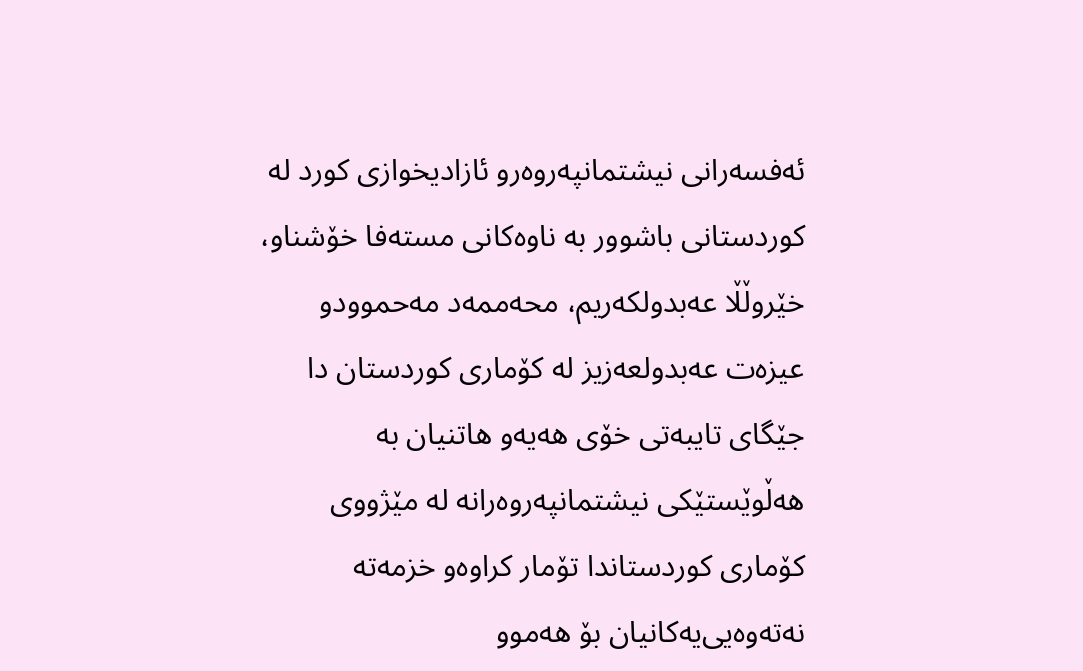ئه‌فسه‌رانی‌ نیشتمانپه‌روه‌رو ئازادیخوازی‌ كورد له‌ كوردستانی‌ باشوور به‌ ناوه‌كانی‌ مسته‌فا خۆشناو، خێروڵڵا عه‌بدولكه‌ریم، محه‌ممه‌د مه‌حموودو عیزه‌ت عه‌بدولعه‌زیز له‌ كۆماری‌ كوردستان دا جێگای‌ تایبه‌تی‌ خۆی‌ هه‌یه‌و هاتنیان به‌ هه‌ڵوێستێكی‌ نیشتمانپه‌روه‌رانه‌ له‌ مێژووی‌ كۆماری‌ كوردستاندا تۆمار كراوه‌و خزمه‌ته‌ نه‌ته‌وه‌یی‌یه‌كانیان بۆ هه‌موو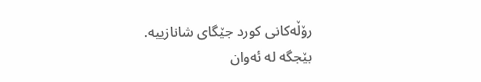رۆڵه‌كانی‌ كورد جێگای‌ شانازییه‌.
بێجگه‌ له‌ ئه‌وان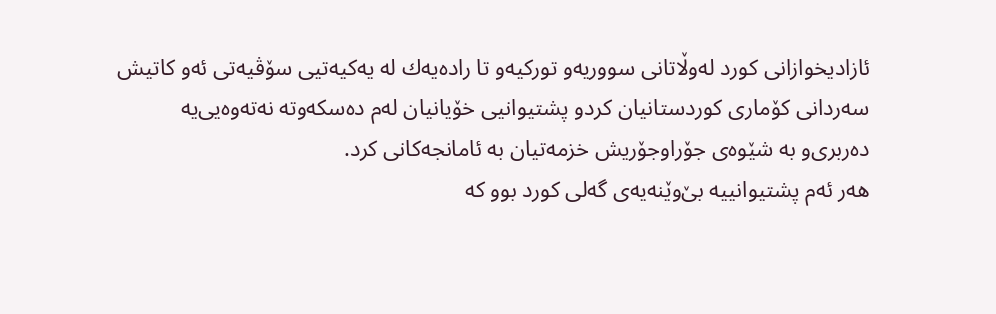ئازادیخوازانی‌ كورد له‌‌وڵاتانی‌ سووریه‌‌و توركیه‌‌و تا راده‌یه‌ك له‌ یه‌كیه‌تیی‌ سۆڤیه‌تی‌ ئه‌و كاتیش سه‌ردانی‌ كۆماری‌ كوردستانیان كردو پشتیوانیی‌ خۆیانیان له‌م ده‌سكه‌وته‌ نه‌ته‌وه‌یی‌یه‌ ده‌ربری‌‌و به‌ شێوه‌ی‌ جۆراوجۆریش خزمه‌تیان به‌ ئامانجه‌كانی‌ كرد.
هه‌ر ئه‌م پشتیوانییه‌ بێ‌‌وێنه‌یه‌ی‌ گه‌لی‌ كورد بوو كه‌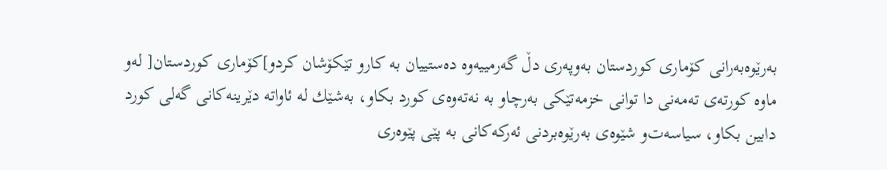به‌رێوه‌به‌رانی‌ كۆماری‌ كوردستان به‌وپه‌ری‌ دڵ گه‌رمییه‌وه‌ ده‌ستییان به‌ كارو تێكۆشان كردو]كۆماری‌ كوردستان[ له‌و ماوه‌ كورته‌ی‌ ته‌مه‌نی‌ دا توانی‌ خزمه‌تێكی‌ به‌رچاو به‌ نه‌ته‌وه‌ی‌ كورد بكاو، به‌شێك له‌ ئاواته‌ دێرینه‌كانی‌ گه‌لی‌ كورد دابین بكا‌و، سیاسه‌ت‌و شێوه‌ی‌ به‌رێوه‌بردنی‌ ئه‌ركه‌كانی‌ به‌ پێی‌ پێوه‌ری‌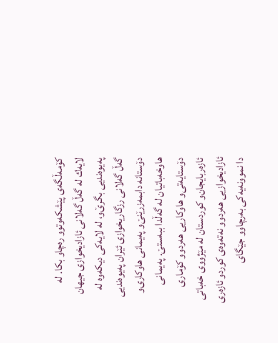كۆمه‌ڵگه‌ی‌ پێشكه‌وتوو ره‌چاو بكا. له‌ لایه‌ك له‌ گه‌ڵ گه‌لانی‌ ئازادیخوازی‌ جیهان په‌یوه‌ندیی‌ بگرێ‌‌و، له‌ لایه‌كی‌ دیكه‌وه‌ له‌ گه‌ڵ گه‌لانی‌ رزگاریخوازی‌ ئێران په‌یوه‌ندیی‌ دۆستانه‌ دابمه‌زرێنێ‌‌و په‌یمانی‌ هاوكاری‌‌و هاوخه‌باتیان له‌ گه‌ڵدا ببه‌ستێ‌. په‌یمانی‌ دۆستایه‌تی‌‌و هاوكاریی‌ هه‌ردوو كۆماری‌ ئازه‌ربایجان‌و كوردستان له‌ مێژووی‌ خه‌باتی‌ ئازادیخوازیی‌ هه‌ردوو نه‌ته‌وه‌ی‌ كوردو ئازه‌ری‌ دا نموونه‌یه‌كی‌ به‌رچاوو جێگای‌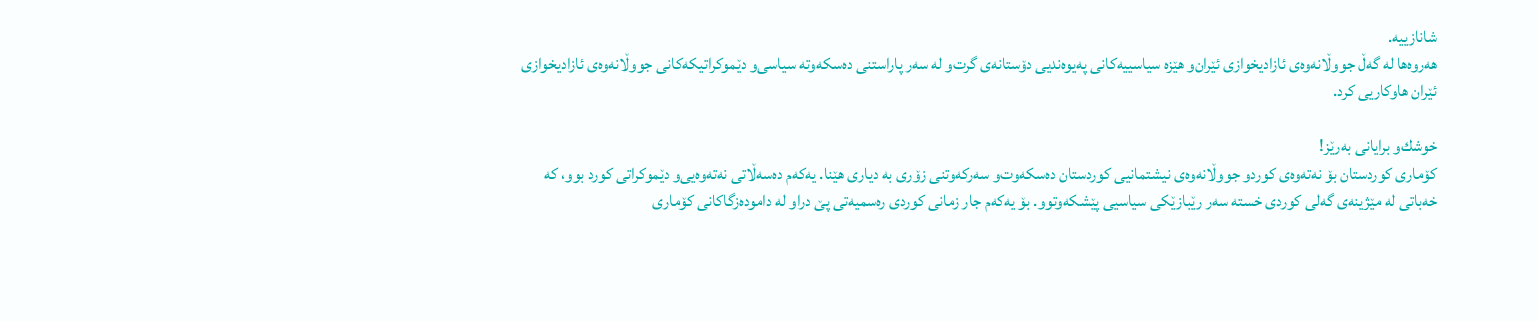شانازییه‌.
هه‌روه‌ها له‌ گه‌ڵ جووڵانه‌وه‌ی‌ ئازادیخوازی‌ ئێران‌و هێزه‌ سیاسییه‌كانی‌ په‌یوه‌ندیی‌ دۆستانه‌ی‌ گرت‌و له‌ سه‌ر پاراستنی‌ ده‌سكه‌وته‌ سیاسی‌‌و دێموكراتیكه‌كانی‌ جووڵانه‌وه‌ی‌ ئازادیخوازی‌ ئێران هاوكاریی‌ كرد.

خوشك‌و برایانی‌ به‌رێز!
كۆماری‌ كوردستان بۆ نه‌ته‌وه‌ی‌ كوردو جووڵانه‌وه‌ی‌ نیشتمانیی‌ كوردستان ده‌سكه‌وت‌و سه‌ركه‌وتنی‌ زۆری‌ به‌ دیاری‌ هێنا. یه‌كه‌م ده‌سه‌ڵاتی‌ نه‌ته‌وه‌یی‌‌و دێموكراتی‌ كورد بوو، كه‌ خه‌باتی‌ له‌ مێژینه‌ی‌ گه‌لی‌ كوردی‌ خسته‌ سه‌ر رێبازێكی‌ سیاسیی‌ پێشكه‌وتوو. بۆ یه‌كه‌م جار زمانی‌ كوردی‌ ره‌سمیه‌تی‌ پێ‌ درا‌و له‌ داموده‌زگاكانی‌ كۆماری‌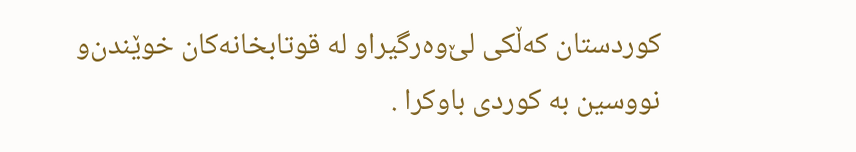كوردستان كه‌ڵكی‌ لێ‌‌وه‌رگیرا‌و له‌ قوتابخانه‌كان خوێندن‌و نووسین به‌ كوردی‌ باوكرا .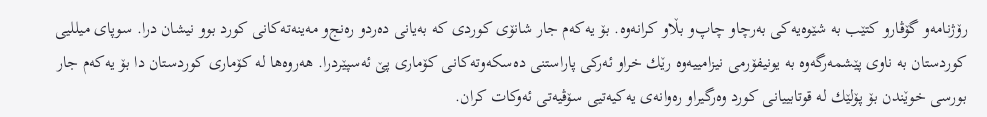رۆژنامه‌و گۆڤار‌و كتێب به‌ شێوه‌یه‌كی‌ به‌رچاو چاپ‌و بڵاو كرانه‌وه‌. بۆ یه‌كه‌م جار شانۆی‌ كوردی‌ كه‌ به‌یانی‌ ده‌ردو ره‌نج‌و مه‌ینه‌ته‌كانی‌ كورد بوو نیشان درا. سوپای‌ میللیی‌ كوردستان به‌ ناوی‌ پێشمه‌رگه‌وه‌ به‌ یونیفۆرمی‌ نیزامییه‌وه‌ رێك خراو ئه‌ركی‌ پاراستنی‌ ده‌سكه‌وته‌كانی‌ كۆماری‌ پێ‌ ئه‌سپێردرا. هه‌روه‌ها له‌ كۆماری‌ كوردستان دا بۆ یه‌كه‌م جار بورسی‌ خوێندن بۆ پۆلێك له‌ قوتابییانی‌ كورد ‌وه‌رگیراو ره‌وانه‌ی‌ یه‌كیه‌تیی‌ سۆڤیه‌تی‌ ئه‌وكات كران.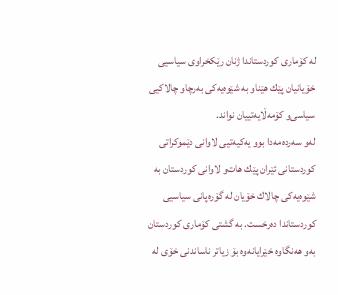له‌ كۆماری‌ كوردستاندا ژنان رێكخراوی‌ سیاسیی‌ خۆیانیان پێك هێناو به‌ شێوه‌یه‌كی‌ به‌رچاو چالاكیی‌ سیاسی‌‌و كۆمه‌ڵایه‌تییان نواند.
له‌و سه‌رده‌مه‌دا بوو یه‌كیه‌تیی‌ لاوانی‌ دێموكراتی‌ كوردستانی‌ ئێران پێك هات‌و لاوانی‌ كوردستان به‌ شێوه‌یه‌كی‌ چالاك خۆیان له‌ گۆره‌پانی‌ سیاسیی‌ كوردستاندا ده‌رخست. به‌ گشتی‌ كۆماری‌ كوردستان به‌و هه‌نگاوه‌ خێرایانه‌وه‌ بۆ زیاتر ناساندنی‌ خۆی‌ له‌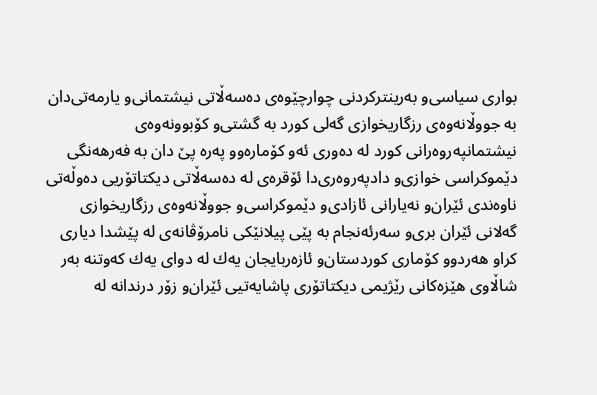بواری‌ سیاسی‌‌و به‌رینتركردنی‌ چوارچێوه‌ی‌ ده‌سه‌ڵاتی‌ نیشتمانی‌‌و یارمه‌تی‌دان به‌ جووڵانه‌وه‌ی‌ رزگاریخوازی‌ گه‌لی‌ كورد به‌ گشتی‌و كۆبوونه‌وه‌ی‌ نیشتمانپه‌روه‌رانی‌ كورد له‌ ده‌وری‌ ئه‌و كۆماره‌و‌و په‌ره‌ پێ‌ دان به‌ فه‌رهه‌نگی‌ دێموكراسی‌ خوازی‌‌و دادپه‌روه‌ری‌دا ئۆقره‌ی‌ له‌ ده‌سه‌ڵاتی‌ دیكتاتۆریی‌ ده‌وڵه‌تی‌ ناوه‌ندی‌ ئێران‌و نه‌یارانی‌ ئازادی‌‌و دێموكراسی‌‌و جووڵانه‌وه‌ی‌ رزگاریخوازی‌ گه‌لانی‌ ئێران بری‌و سه‌رئه‌نجام به‌ پێی‌ پیلانێكی‌ نامرۆڤانه‌ی‌ له‌ پێشدا دیاری‌ كراو هه‌ردوو كۆماری‌ كوردستان‌و ئازه‌ربایجان یه‌ك له‌ دوای‌ یه‌ك كه‌وتنه‌ به‌ر شاڵاوی‌ هێزه‌كانی‌ رێژیمی‌ دیكتاتۆری‌ پاشایه‌تیی‌ ئێران‌و زۆر درندانه‌ له‌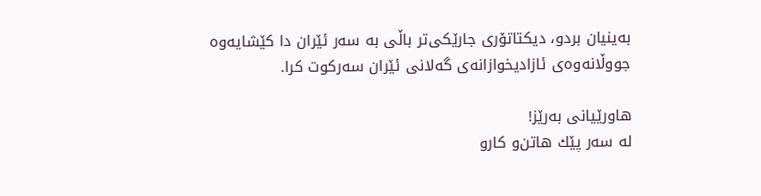به‌ینیان برد‌و، دیكتاتۆری‌ جارێكی‌تر باڵی‌ به‌ سه‌ر ئێران دا كێشایه‌وه‌ جووڵانه‌وه‌ی‌ ئازادیخوازانه‌ی‌ گه‌لانی‌ ئێران سه‌ركوت كرا.

هاورێیانی‌ به‌رێز!
له‌ سه‌ر پێك هاتن‌و كارو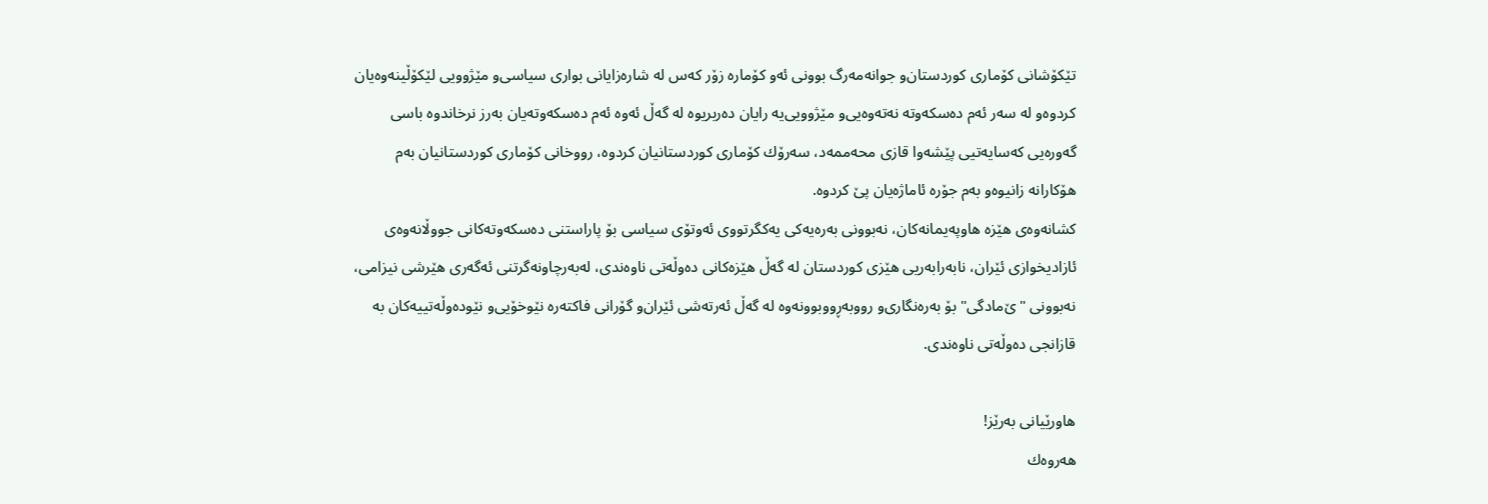تێكۆشانی‌ كۆماری‌ كوردستان‌و جوانه‌مه‌رگ بوونی‌ ئه‌و كۆماره‌ زۆر كه‌س له‌ شاره‌زایانی‌ بواری‌ سیاسی‌‌و مێژوویی‌ لێكۆڵینه‌وه‌یان كردوه‌و له‌ سه‌ر ئه‌م ده‌سكه‌وته‌ نه‌ته‌وه‌یی‌‌و مێژوویی‌یه‌ رایان ده‌ربریوه‌ له‌ گه‌ڵ ئه‌وه‌ ئه‌م ده‌سكه‌وته‌یان به‌رز نرخاندوه‌ باسی‌ گه‌وره‌یی‌ كه‌سایه‌تیی‌ پێشه‌وا قازی‌ محه‌ممه‌د، سه‌رۆك كۆماری‌ كوردستانیان كردوه‌، رووخانی‌ كۆماری‌ كوردستانیان به‌م هۆكارانه‌ زانیوه‌و به‌م جۆره‌ ئاماژه‌یان پێ‌ كردوه‌.
كشانه‌وه‌ی‌ هێزه‌ هاوپه‌یمانه‌كان، نه‌بوونی‌ به‌ره‌یه‌كی‌ یه‌كگرتووی‌ ئه‌وتۆی‌ سیاسی‌ بۆ پاراستنی‌ ده‌سكه‌وته‌كانی‌ جووڵانه‌وه‌ی‌ ئازادیخوازی‌ ئێران، نابه‌رابه‌ریی‌ هێزی‌ كوردستان له‌ گه‌ڵ هێزه‌كانی‌ ده‌وڵه‌تی‌ ناوه‌ندی‌، له‌به‌رچاونه‌گرتنی‌ ئه‌گه‌ری‌ هێرشی‌ نیزامی‌، نه‌بوونی‌ "ێ‌مادگی‌" بۆ به‌ره‌نگاری‌‌و رووبه‌ڕووبوونه‌وه‌ له‌ گه‌ڵ ئه‌رته‌شی‌ ئێران‌و گۆرانی‌ فاكته‌ره‌ نێوخۆیی‌‌و نێوده‌وڵه‌تییه‌كان به‌ قازانجی‌ ده‌وڵه‌تی‌ ناوه‌ندی‌.

هاورێیانی‌ به‌رێز!
هه‌روه‌ك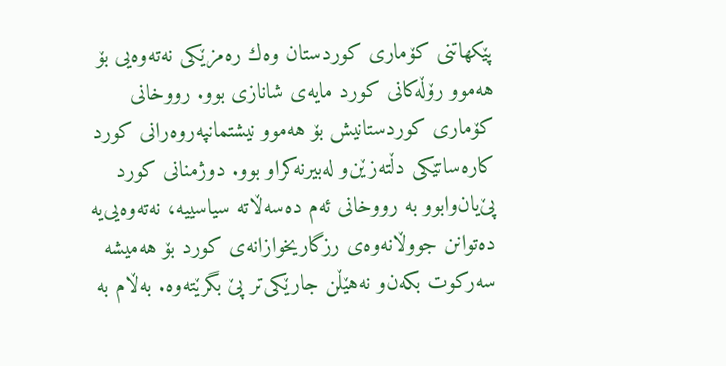پێكهاتنی‌ كۆماری‌ كوردستان ‌وه‌ك ره‌مزێكی‌ نه‌ته‌وه‌یی‌ بۆ هه‌موو رۆڵه‌كانی‌ كورد مایه‌ی شانازی‌ بوو. رووخانی‌ كۆماری‌ كوردستانیش بۆ هه‌موو نیشتمانپه‌روه‌رانی‌ كورد كاره‌ساتێكی‌ دڵته‌زێن‌و له‌بیرنه‌كراو بوو. دوژمنانی‌ كورد پێ‌یان‌وابوو به‌ رووخانی‌ ئه‌م ده‌سه‌ڵاته‌ سیاسییه‌، نه‌ته‌وه‌یی‌یه‌ ده‌توانن جووڵانه‌وه‌ی‌ رزگاریخوازانه‌ی‌ كورد بۆ هه‌میشه‌ سه‌ركوت بكه‌ن‌و نه‌هێڵن جارێكی‌تر پێ‌ بگرێته‌وه‌. به‌ڵام به‌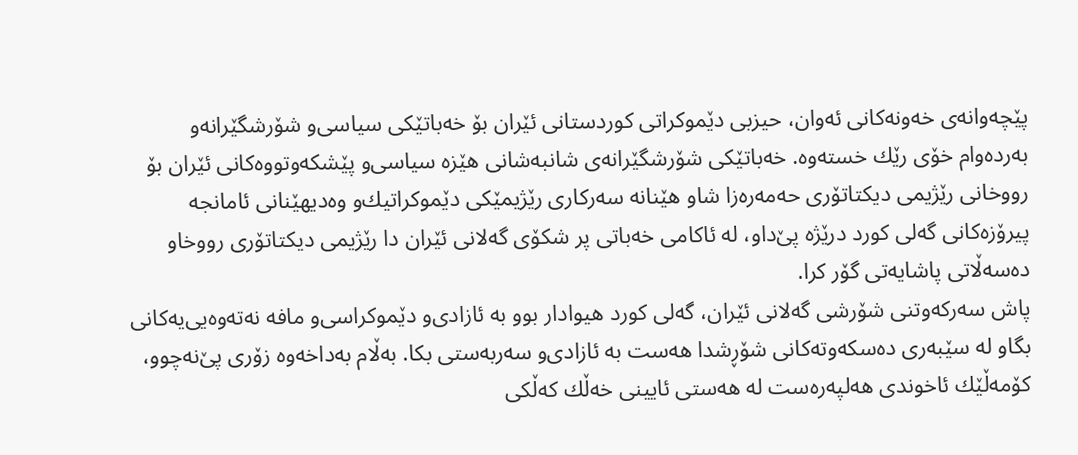پێچه‌وانه‌ی‌ خه‌ونه‌كانی‌ ئه‌وان، حیزبی‌ دێموكراتی‌ كوردستانی‌ ئێران بۆ خه‌باتێكی‌ سیاسی‌‌و شۆرشگێرانه‌‌و به‌رده‌وام خۆی‌ رێك خسته‌وه‌. خه‌باتێكی‌ شۆرشگێرانه‌ی‌ شانبه‌شانی‌ هێزه‌ سیاسی‌‌و پێشكه‌وتووه‌كانی‌ ئێران بۆ رووخانی‌ رێژیمی‌ دیكتاتۆری‌ حه‌مه‌ره‌زا شاو هێنانه‌ سه‌ركاری‌ رێژیمێكی‌ دێموكراتیك‌و ‌وه‌دیهێنانی‌ ئامانجه‌ پیرۆزه‌كانی‌ گه‌لی‌ كورد درێژه‌ پێ‌دا‌و، له‌ ئاكامی‌ خه‌باتی‌ پر شكۆی‌ گه‌لانی‌ ئێران دا رێژیمی‌ دیكتاتۆری‌ رووخاو ده‌سه‌ڵاتی‌ پاشایه‌تی‌ گۆر كرا.
پاش سه‌ركه‌وتنی‌ شۆرشی‌ گه‌لانی‌ ئێران، گه‌لی‌ كورد هیوادار بوو به‌ ئازادی‌‌و دێموكراسی‌‌و مافه‌ نه‌ته‌وه‌یی‌یه‌كانی بگا‌و له‌ سێبه‌ری‌ ده‌سكه‌وته‌كانی‌ شۆڕشدا هه‌ست به‌ ئازادی‌‌و سه‌ربه‌ستی‌ بكا. به‌ڵام به‌داخه‌وه‌ زۆری‌ پێ‌نه‌چوو، كۆمه‌ڵێك ئاخوندی‌ هه‌لپه‌ره‌ست له‌ هه‌ستی‌ ئایینی‌ خه‌ڵك كه‌ڵكی‌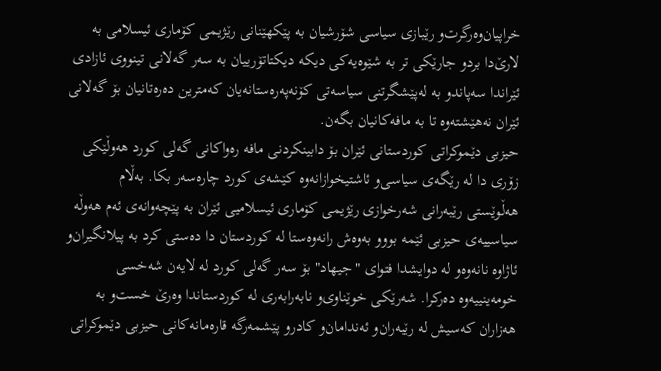خراپیان‌وه‌رگرت‌و رێبازی‌ سیاسی‌ شۆرشیان به‌ پێكهێنانی‌ رێژیمی‌ كۆماری‌ ئیسلامی‌ به‌ لارێ‌دا بردو جارێكی‌ تر به‌ شێوه‌یه‌كی‌ دیكه‌ دیكتاتۆرییان به‌ سه‌ر گه‌لانی‌ تینووی‌ ئازادی‌ ئێراندا سه‌پاند‌و به‌ له‌پێشگرتنی‌ سیاسه‌تی‌ كۆنه‌په‌ره‌ستانه‌یان كه‌مترین ده‌ره‌تانیان بۆ گه‌لانی‌ ئێران نه‌هێشته‌وه‌ تا به‌ مافه‌كانیان بگه‌ن.
حیزبی‌ دێموكراتی‌ كوردستانی‌ ئێران بۆ دابینكردنی‌ مافه‌ ره‌واكانی‌ گه‌لی‌ كورد هه‌وڵێكی‌ زۆری‌ دا له‌ رێگه‌ی‌ سیاسی‌‌و ئاشتیخوازانه‌وه‌ كێشه‌ی‌ كورد چاره‌سه‌ر بكا. به‌ڵام هه‌ڵوێستی‌ رێبه‌رانی‌ شه‌رخوازی‌ رێژیمی‌ كۆماری‌ ئیسلامیی‌ ئێران به‌ پێچه‌وانه‌ی‌ ئه‌م هه‌وڵه‌ سیاسییه‌ی‌ حیزبی‌ ئێمه‌ بوو‌و به‌وه‌ش رانه‌وه‌ستا له‌ كوردستان دا ده‌ستی‌ كرد به‌ پیلانگیران‌و ئاژاوه‌ نانه‌وه‌و له‌ دوایشدا فتوای‌ "جیهاد" بۆ سه‌ر گه‌لی‌ كورد له‌ لایه‌ن شه‌خسی‌ خومه‌ینییه‌وه‌ ده‌ركرا. شه‌رێكی‌ خوێناوی‌‌و نابه‌رابه‌ری‌ له‌ كوردستاندا ‌وه‌رێ‌ خست‌و به‌ هه‌زاران كه‌سیش له‌ رێبه‌ران‌و ئه‌ندامان‌و كادرو پێشمه‌رگه‌ قاره‌مانه‌كانی‌ حیزبی‌ دێموكراتی‌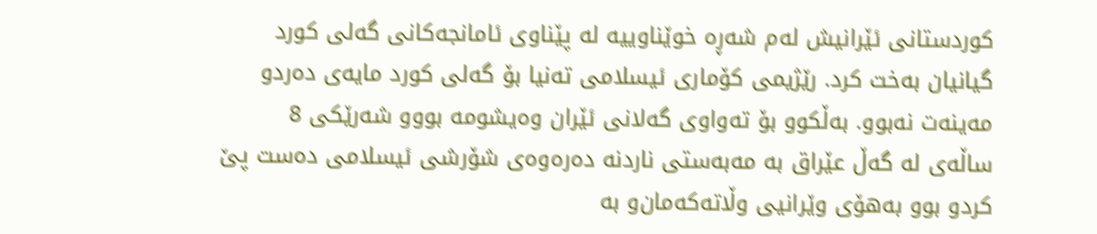كوردستانی‌ ئێرانیش له‌م شه‌ڕه‌ خوێناوییه‌ له‌ پێناوی‌ ئامانجه‌كانی‌ گه‌لی‌ كورد گیانیان به‌خت كرد. رێژیمی‌ كۆماری‌ ئیسلامی‌ ته‌نیا بۆ گه‌لی‌ كورد مایه‌ی‌ ده‌ردو مه‌ینه‌ت نه‌بوو. به‌ڵكوو بۆ ته‌واوی‌ گه‌لانی‌ ئێران ‌وه‌یشومه‌ بوو‌و شه‌رێكی‌ 8 ساڵه‌ی‌ له‌ گه‌ڵ عێراق به‌ مه‌به‌ستی‌ ناردنه‌ ده‌ره‌وه‌ی‌ شۆرشی‌ ئیسلامی‌ ده‌ست پێ‌ كرد‌و بوو به‌هۆی‌ ‌وێرانیی‌ ‌وڵاته‌كه‌مان‌و به‌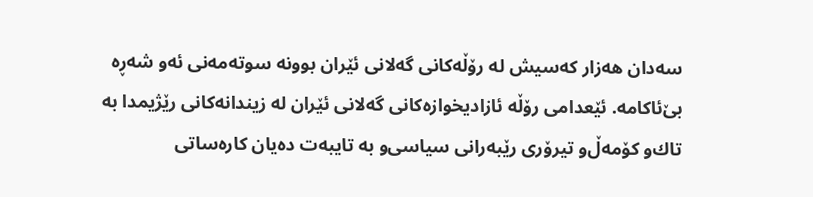سه‌دان هه‌زار كه‌سیش له‌ رۆڵه‌كانی‌ گه‌لانی‌ ئێران بوونه‌ سوته‌مه‌نی‌ ئه‌و شه‌ڕه‌ بێ‌ئاكامه‌. ئێعدامی‌ رۆڵه‌ ئازادیخوازه‌كانی‌ گه‌لانی‌ ئێران له‌ زیندانه‌كانی‌ رێژیمدا به‌ تاك‌و كۆمه‌ڵ‌و تیرۆری‌ رێبه‌رانی‌ سیاسی‌‌و به‌ تایبه‌ت ده‌یان كاره‌ساتی‌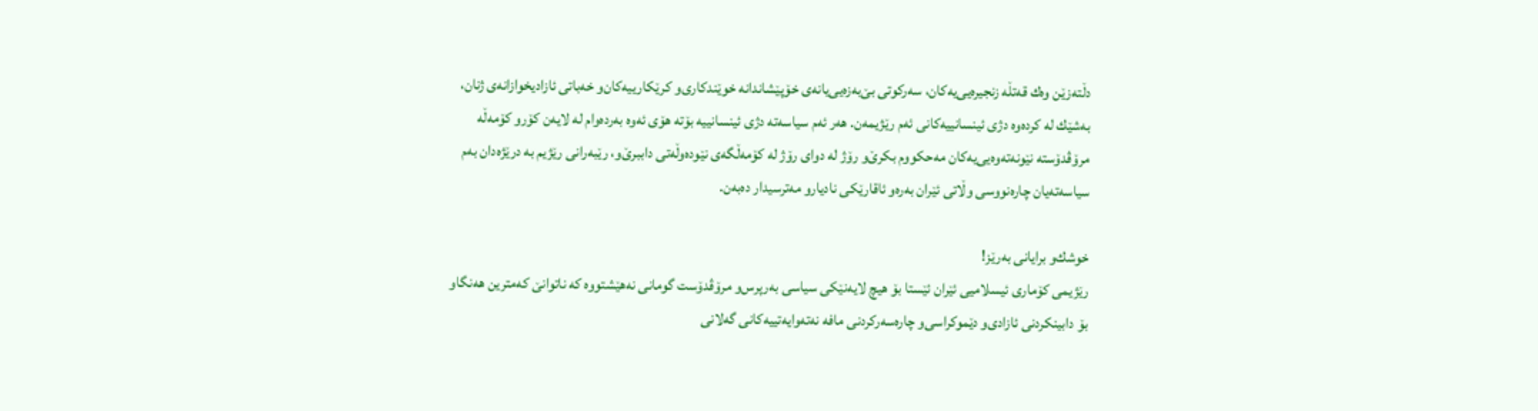دڵته‌زێن ‌وه‌ك قه‌تڵه‌ زنجیره‌یی‌یه‌كان، سه‌ركوتی‌ بێ‌به‌زه‌یی‌یانه‌ی‌ خۆپێشاندانه‌ خوێندكاری‌‌و كرێكارییه‌كان‌و خه‌باتی‌ ئازادیخوازانه‌ی‌ ژنان، به‌شێك له‌ كرده‌وه‌ دژی‌ ئینسانییه‌كانی‌ ئه‌م رێژیمه‌ن. هه‌ر ئه‌م سیاسه‌ته‌ دژی‌ ئینسانییه‌ بۆته‌ هۆی‌ ئه‌وه‌ به‌رده‌وام له‌ لایه‌ن كۆرو كۆمه‌ڵه‌ مرۆڤدۆسته‌ نێونه‌ته‌وه‌یی‌یه‌كان مه‌حكووم بكرێ‌‌و رۆژ له‌ دوای‌ رۆژ له‌ كۆمه‌ڵگه‌ی‌ نێوده‌وڵه‌تی‌ داببرێ‌‌و، رێبه‌رانی‌ رێژیم به‌ درێژه‌دان به‌م سیاسه‌ته‌یان چاره‌نووسی‌ ‌وڵاتی‌ ئێران به‌ره‌و ئاقارێكی‌ نادیارو مه‌ترسیدار ده‌به‌ن.

خوشك‌و برایانی‌ به‌رێز!
رێژیمی‌ كۆماری‌ ئیسلامیی‌ ئێران ئێستا بۆ هیچ لایه‌نێكی‌ سیاسی‌ به‌رپرس‌و مرۆڤدۆست گومانی‌ نه‌هێشتووه‌ كه‌ ناتوانێ‌ كه‌مترین هه‌نگاو بۆ دابینكردنی‌ ئازادی‌‌و دێموكراسی‌و چاره‌سه‌ركردنی‌ مافه‌ نه‌ته‌وایه‌تییه‌كانی‌ گه‌لانی‌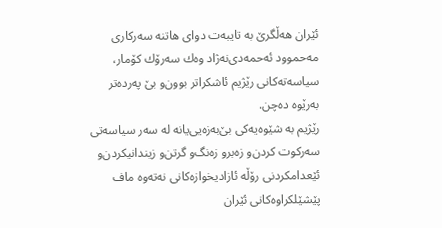ئێران هه‌ڵگرێ‌ به‌ تایبه‌ت دوای‌ هاتنه‌ سه‌ركاری‌ مه‌حموود ئه‌حمه‌دی‌نه‌ژاد ‌وه‌ك سه‌رۆك كۆمار، سیاسه‌ته‌كانی‌ رێژیم ئاشكراتر بوون‌و بێ‌ په‌رده‌تر به‌رێوه‌ ده‌چن.
رێژیم به‌ شێوه‌یه‌كی‌ بێ‌به‌زه‌یی‌یانه‌ له‌ سه‌ر سیاسه‌تی‌ سه‌ركوت كردن‌و زه‌برو زه‌نگ‌و گرتن‌و زیندانیكردن‌و ئێعدامكردنی‌ رۆڵه‌ ئازادیخوازه‌كانی‌ نه‌ته‌وه‌ ماف پێشێلكراوه‌كانی‌ ئێران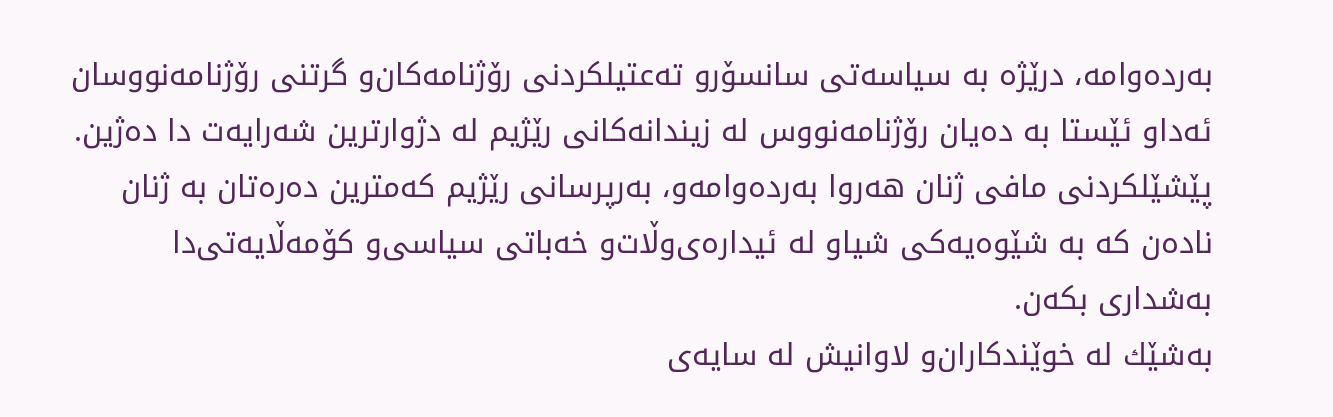به‌رده‌وامه‌، درێژه‌ به‌ سیاسه‌تی‌ سانسۆر‌و ته‌عتیلكردنی‌ رۆژنامه‌كان‌و گرتنی‌ رۆژنامه‌نووسان ئه‌داو ئێستا به‌ ده‌یان رۆژنامه‌نووس له‌ زیندانه‌كانی‌ رێژیم له‌ دژوارترین شه‌رایه‌ت دا ده‌ژین.
پێشێلكردنی‌ مافی‌ ژنان هه‌روا به‌رده‌وامه‌‌و، به‌رپرسانی‌ رێژیم كه‌مترین ده‌ره‌تان به‌ ژنان ناده‌ن كه‌ به‌ شێوه‌یه‌كی‌ شیاو له‌ ئیداره‌ی‌‌وڵات‌و خه‌باتی‌ سیاسی‌‌و كۆمه‌ڵایه‌تی‌دا به‌شداری‌ بكه‌ن.
به‌شێك له‌ خوێندكاران‌و لاوانیش له‌ سایه‌ی‌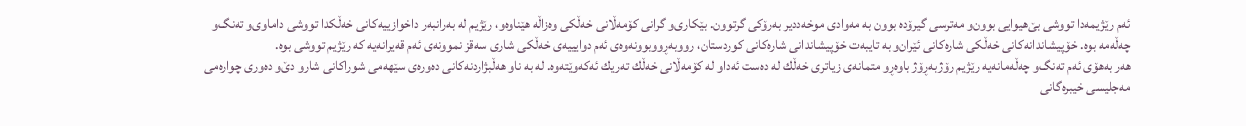ئه‌م رێژیمه‌دا تووشی‌ بێ‌هیوایی‌ بوون‌و مه‌ترسی‌ گیرۆده‌ بوون به‌ مه‌وادی‌ موخه‌ددیر به‌رۆكی‌ گرتوون. بێكاری‌‌و گرانی‌ كۆمه‌ڵانی‌ خه‌ڵكی‌ ‌وه‌زاڵه‌ هێناوه‌و، رێژیم له‌ به‌رانبه‌ر داخوازییه‌كانی‌ خه‌ڵكدا تووشی‌ داماوی‌‌و ته‌نگ‌و چه‌ڵه‌مه‌ بوه‌. خۆپیشاندانه‌كانی‌ خه‌ڵكی‌ شاره‌كانی‌ ئێران‌و به‌ تایبه‌ت خۆپیشاندانی‌ شاره‌كانی‌ كوردستان، رووبه‌ڕووبوونه‌وه‌ی‌ ئه‌م دوایییه‌ی‌ خه‌ڵكی‌ شاری‌ سه‌قز نموونه‌ی‌ ئه‌م قه‌یرانه‌یه‌ كه‌ رێژیم تووشی‌ بوه‌.
هه‌ر به‌هۆی‌ ئه‌م ته‌نگ‌و چه‌ڵه‌مانه‌یه‌ رێژیم رۆژبه‌ڕۆژ باوه‌ڕو متمانه‌ی‌ زیاتری‌ خه‌ڵك له‌ ده‌ست ئه‌داو له‌ كۆمه‌ڵانی‌ خه‌ڵك ته‌ریك ئه‌كه‌وێته‌وه‌. له‌ به‌ ناو هه‌ڵبژاردنه‌كانی‌ ده‌وره‌ی‌ سێهه‌می‌ شوراكانی‌ شارو دێ‌‌و ده‌وری‌ چواره‌می‌ مه‌جلیسی‌ خیبره‌گانی‌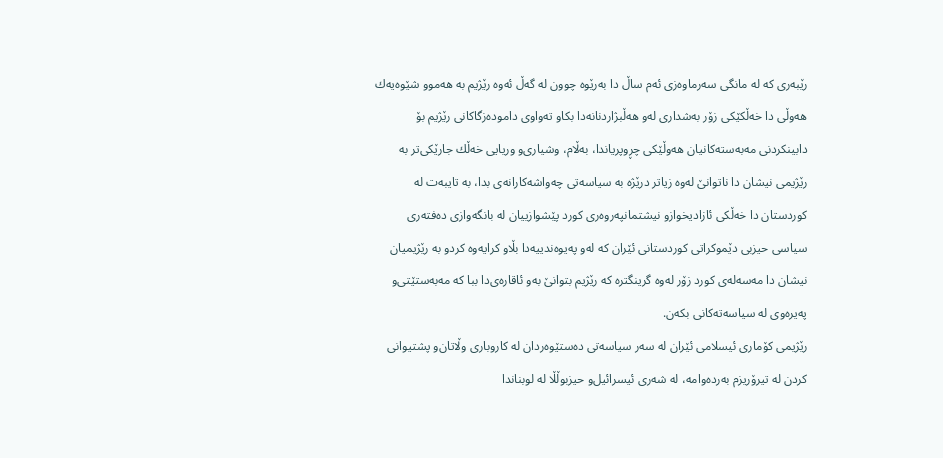رێبه‌ری‌ كه‌ له‌ مانگی‌ سه‌رماوه‌زی‌ ئه‌م ساڵ دا به‌رێوه‌ چوون له‌ گه‌ڵ ئه‌وه‌ رێژیم به‌ هه‌موو شێوه‌یه‌ك هه‌وڵی‌ دا خه‌ڵكێكی‌ زۆر به‌شداری‌ له‌و هه‌ڵبژاردنانه‌دا بكا‌و ته‌واوی‌ داموده‌زگاكانی‌ رێژیم بۆ دابینكردنی‌ مه‌به‌سته‌كانیان هه‌وڵێكی‌ چڕوپریاندا، به‌ڵام، ‌وشیاری‌و ‌وریایی‌ خه‌ڵك جارێكی‌تر به‌ رێژیمی‌ نیشان دا ناتوانێ‌ له‌وه‌ زیاتر درێژه‌ به‌ سیاسه‌تی‌ چه‌واشه‌كارانه‌ی‌ بدا، به‌ تایبه‌ت له‌ كوردستان دا خه‌ڵكی‌ ئازادیخوازو نیشتمانپه‌روه‌ری‌ كورد پێشوازییان له‌ بانگه‌وازی‌ ده‌فته‌ری‌ سیاسی‌ حیزبی‌ دێموكراتی‌ كوردستانی‌ ئێران كه‌ له‌و په‌یوه‌ندییه‌دا بڵاو كرایه‌وه‌ كردو به‌ رێژیمیان نیشان دا مه‌سه‌له‌ی‌ كورد زۆر له‌وه‌ گرینگتره‌ كه‌ رێژیم بتوانێ‌ به‌و ئاقاره‌ی‌دا ببا كه‌ مه‌به‌ستێتی‌‌و په‌یره‌وی‌ له‌ سیاسه‌ته‌كانی‌ بكه‌ن.
رێژیمی‌ كۆماری‌ ئیسلامی‌ ئێران له‌ سه‌ر سیاسه‌تی‌ ده‌ستێوه‌ردان له‌ كاروباری‌ ‌وڵاتان‌و پشتیوانی‌ كردن له‌ تیرۆریزم به‌رده‌وامه‌، له‌ شه‌ری‌ ئیسرائیل‌و حیزبوڵڵا له‌ لوبناندا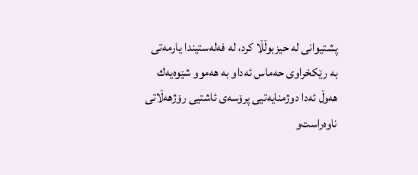پشتیوانی‌ له‌ حیزبوڵڵا كرد، له‌ فه‌له‌ستیندا یارمه‌تی‌ به‌ رێكخراوی‌ حه‌ماس ئه‌داو به‌ هه‌موو شێوه‌یه‌ك هه‌وڵ ئه‌دا دوژمنایه‌تیی‌ پرۆسه‌ی‌ ئاشتیی‌ رۆژهه‌ڵاتی‌ ناوه‌راست‌و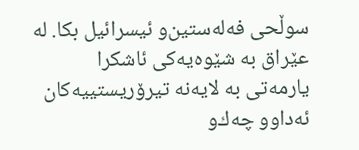سوڵحی‌ فه‌له‌ستین‌و ئیسرائیل بكا. له‌ عێراق به‌ شێوه‌یه‌كی‌ ئاشكرا یارمه‌تی‌ به‌ لایه‌نه‌ تیرۆریستییه‌كان ئه‌داو‌و چه‌ك‌و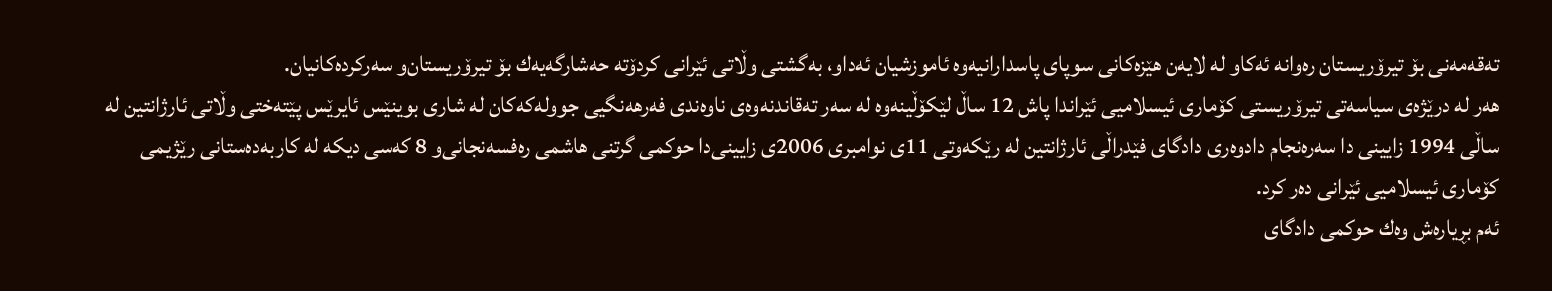ته‌قه‌مه‌نی‌ بۆ تیرۆریستان ره‌وانه‌ ئه‌كاو له‌ لایه‌ن هێزه‌كانی‌ سوپای‌ پاسدارانیه‌وه‌ ئاموزشیان ئه‌دا‌و، به‌گشتی‌ ‌وڵاتی‌ ئێرانی‌ كردۆته‌ حه‌شارگه‌یه‌ك بۆ تیرۆریستان‌و سه‌ركرده‌كانیان.
هه‌ر له‌ درێژه‌ی‌ سیاسه‌تی‌ تیرۆریستی‌ كۆماری‌ ئیسلامیی‌ ئێراندا پاش 12 ساڵ لێكۆڵینه‌وه‌ له‌ سه‌ر ته‌قاندنه‌وه‌ی‌ ناوه‌ندی‌ فه‌رهه‌نگیی‌ جووله‌كه‌كان له‌ شاری‌ بوینێس ئایرێس پێته‌ختی‌ ‌وڵاتی‌ ئارژانتین له‌ ساڵی‌ 1994 زایینی‌ دا سه‌ره‌نجام دادوه‌ری‌ دادگای‌ فێدراڵی‌ ئارژانتین له‌ رێكه‌وتی‌ 11ی‌ نوامبری‌ 2006ی‌ زایینی‌دا حوكمی‌ گرتنی‌ هاشمی‌ ره‌فسه‌نجانی‌‌و 8 كه‌سی‌ دیكه‌ له‌ كاربه‌ده‌ستانی‌ رێژیمی‌ كۆماری‌ ئیسلامیی‌ ئێرانی‌ ده‌ر كرد.
ئه‌م بڕیاره‌ش ‌وه‌ك حوكمی‌ دادگای‌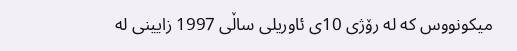میكونووس كه‌ له‌ رۆژی‌ 10ی‌ ئاوریلی‌ ساڵی‌ 1997 زایینی‌ له‌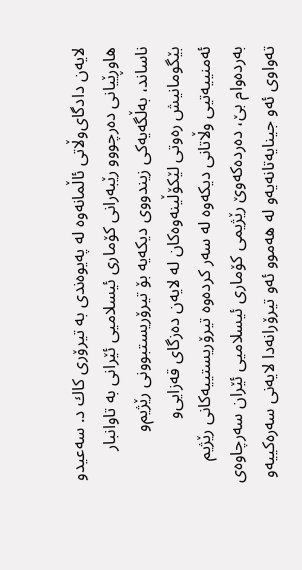لایه‌ن دادگای‌‌وڵاتی‌ ئاڵمانه‌وه‌ له‌ په‌یوه‌ندی‌ به‌ تیرۆری‌ كاك د. سه‌عید‌و هاوڕێیانی‌ ده‌رچوو‌و رێبه‌رانی‌ كۆماری‌ ئیسلامیی‌ ئێرانی‌ به‌ تاوانبار ناساند، به‌ڵگه‌یه‌كی‌ زیندووی‌ دیكه‌یه‌ بۆ تیرۆریستبوونی‌ رێژیم‌و بێگومانیش ره‌وتی‌ لێكۆڵینه‌وه‌كان له‌ لایه‌ن ده‌زگای‌ قه‌زایی‌‌و ئه‌منییه‌تیی‌ ‌وڵاتانی‌ دیكه‌وه‌ له‌ سه‌ر كرده‌وه‌ تیرۆریستییه‌كانی‌ رێژیم به‌رده‌وام بێ‌، ده‌رده‌كه‌وێ‌ رێژیمی‌ كۆماری‌ ئیسلامیی‌ ئێران سه‌رچاوه‌ی‌ ته‌واوی‌ ئه‌و جینایه‌تانه‌یه‌و له‌ هه‌موو ئه‌و تیرۆرانه‌دا لایه‌نی‌ سه‌ره‌كییه‌و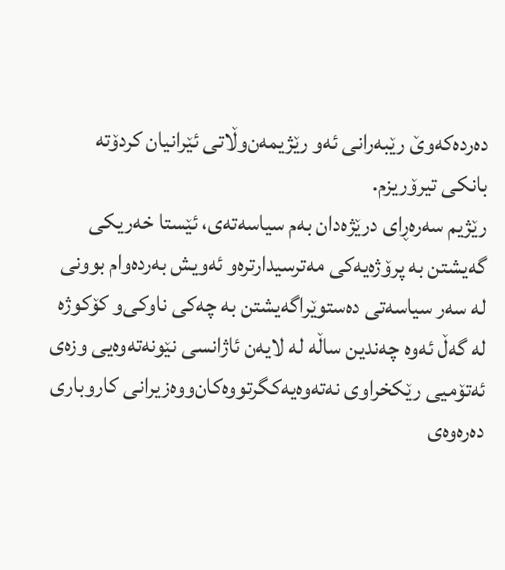ده‌رده‌كه‌وێ‌ رێبه‌رانی‌ ئه‌و رێژیمه‌ن‌وڵاتی‌ ئێرانیان كردۆته‌ بانكی‌ تیرۆریزم.
رێژیم سه‌ره‌ڕای‌ درێژه‌دان به‌م سیاسه‌ته‌ی‌، ئێستا خه‌ریكی‌ گه‌یشتن به‌ پرۆژه‌یه‌كی‌ مه‌ترسیدارتره‌و ئه‌ویش به‌رده‌وام بوونی‌ له‌ سه‌ر سیاسه‌تی‌ ده‌ستوێراگه‌یشتن به‌ چه‌كی‌ ناوكی‌‌و كۆكوژه‌ له‌ گه‌ڵ ئه‌وه‌ چه‌ندین ساڵه‌ له‌ لایه‌ن ئاژانسی‌ نێونه‌ته‌وه‌یی‌ ‌وزه‌ی‌ ئه‌تۆمیی‌ رێكخراوی‌ نه‌ته‌وه‌یه‌كگرتووه‌كان‌و‌وه‌زیرانی‌ كاروباری‌ ده‌ره‌وه‌ی‌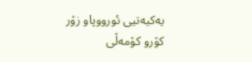یه‌كیه‌تیی‌ ئورووپا‌و زۆر كۆرو كۆمه‌ڵی‌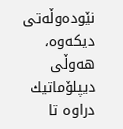نێوده‌وڵه‌تی‌ دیكه‌وه‌، هه‌وڵی‌ دیپلۆماتیك دراوه‌ تا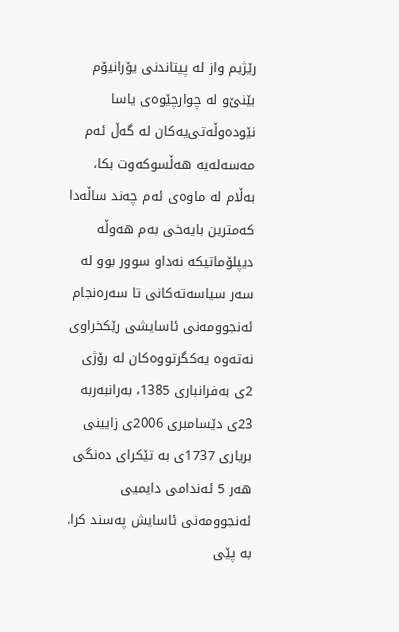رێژیم ‌واز له‌ پیتاندنی‌ یۆرانیۆم بێنێ‌‌و له‌ چوارچێوه‌ی‌ یاسا نێوده‌وڵه‌تی‌یه‌كان له‌ گه‌ڵ ئه‌م مه‌سه‌له‌یه‌ هه‌ڵسوكه‌وت بكا، به‌ڵام له‌ ماوه‌ی‌ ئه‌م چه‌ند ساڵه‌دا كه‌مترین بایه‌خی‌ به‌م هه‌وڵه‌ دیپلۆماتیكه‌ نه‌دا‌و سوور بوو له‌ سه‌ر سیاسه‌ته‌كانی‌ تا سه‌ره‌نجام ئه‌نجوومه‌نی‌ ئاسایشی‌ رێكخراوی‌ نه‌ته‌وه‌ یه‌كگرتووه‌كان له‌ رۆژی‌ 2ی‌ به‌فرانباری‌ 1385، به‌رانبه‌ربه‌ 23ی‌ دێسامبری‌ 2006ی‌ زایینی‌ بریاری‌ 1737ی‌ به‌ تێكرای‌ ده‌نگی‌ هه‌ر 5 ئه‌ندامی‌ دایمیی‌ ئه‌نجوومه‌نی‌ ئاسایش په‌سند كرا. به‌ پێی‌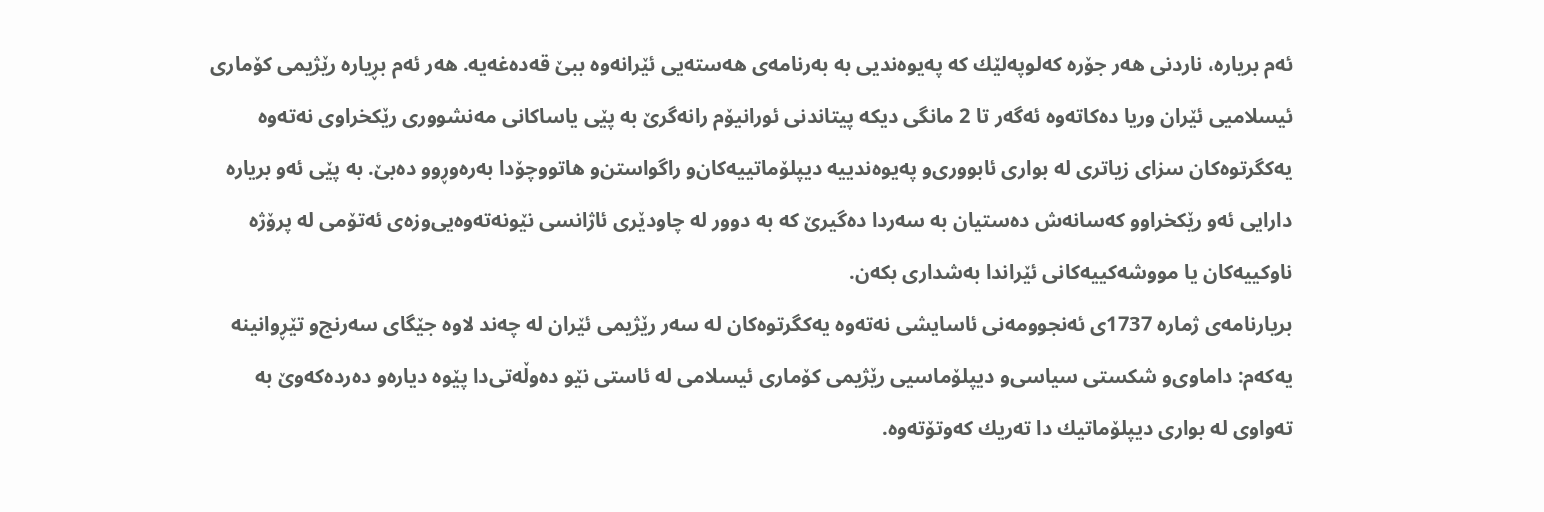ئه‌م بریاره‌، ناردنی‌ هه‌ر جۆره‌ كه‌لوپه‌لێك كه‌ په‌یوه‌ندیی‌ به‌ به‌رنامه‌ی‌ هه‌سته‌یی‌ ئێرانه‌وه‌ ببێ‌ قه‌ده‌غه‌یه‌. هه‌ر ئه‌م بڕیاره‌ رێژیمی‌ كۆماری‌ ئیسلامیی‌ ئێران ‌وریا ده‌كاته‌وه‌ ئه‌گه‌ر تا 2 مانگی‌ دیكه‌ پیتاندنی‌ ئورانیۆم رانه‌گرێ‌ به‌ پێی‌ یاساكانی‌ مه‌نشووری‌ رێكخراوی‌ نه‌ته‌وه‌ یه‌كگرتوه‌كان سزای‌ زیاتری‌ له‌ بواری‌ ئابووری‌‌و په‌یوه‌ندییه‌ دیپلۆماتییه‌كان‌و راگواستن‌و هاتووچۆدا به‌ره‌وڕوو ده‌بێ‌. به‌ پێی‌ ئه‌و بریاره‌ دارایی‌ ئه‌و رێكخراوو كه‌سانه‌ش ده‌ستیان به‌ سه‌ردا ده‌گیرێ‌ كه‌ به‌ دوور له‌ چاودێری‌ ئاژانسی‌ نێونه‌ته‌وه‌یی‌‌وزه‌ی‌ ئه‌تۆمی‌ له‌ پرۆژه‌ ناوكییه‌كان یا مووشه‌كییه‌كانی‌ ئێراندا به‌شداری‌ بكه‌ن.
بریارنامه‌ی‌ ژماره‌ 1737ی‌ ئه‌نجوومه‌نی‌ ئاسایشی‌ نه‌ته‌وه‌ یه‌كگرتوه‌كان له‌ سه‌ر رێژیمی‌ ئێران له‌ چه‌ند لاوه‌ جێگای‌ سه‌رنج‌و تێڕوانینه‌ یه‌كه‌م: داماوی‌‌و شكستی‌ سیاسی‌‌و دیپلۆماسیی‌ رێژیمی‌ كۆماری‌ ئیسلامی‌ له‌ ئاستی‌ نێو ده‌وڵه‌تی‌دا پێوه‌ دیاره‌‌و ده‌رده‌كه‌وێ‌ به‌ ته‌واوی‌ له‌ بواری‌ دیپلۆماتیك دا ته‌ریك كه‌وتۆته‌وه‌.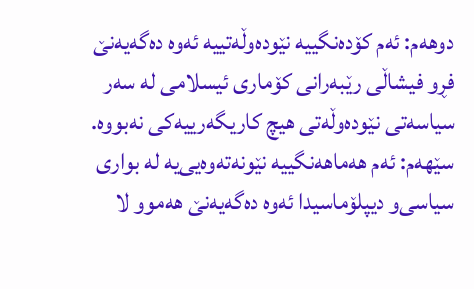دوهه‌م: ئه‌م كۆده‌نگییه‌ نێوده‌وڵه‌تییه‌ ئه‌وه‌ ده‌گه‌یه‌نێ‌ فڕو فیشاڵی‌ رێبه‌رانی‌ كۆماری‌ ئیسلامی‌ له‌ سه‌ر سیاسه‌تی‌ نێوده‌وڵه‌تی‌ هیچ كاریگه‌رییه‌كی‌ نه‌بووه‌.
سێهه‌م: ئه‌م هه‌ماهه‌نگییه‌ نێونه‌ته‌وه‌یی‌یه‌ له‌ بواری‌ سیاسی‌‌و دیپلۆماسیدا ئه‌وه‌ ده‌گه‌یه‌نێ‌ هه‌موو لا